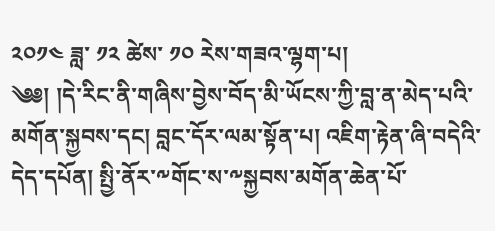༢༠༡༤ ཟླ་ ༡༢ ཚེས་ ༡༠ རེས་གཟའ་ལྷག་པ།
༄༅། །དེ་རིང་ནི་གཞིས་བྱེས་བོད་མི་ཡོངས་ཀྱི་བླ་ན་མེད་པའི་མགོན་སྐྱབས་དང། བླང་དོར་ལམ་སྟོན་པ། འཇིག་རྟེན་ཞི་བདེའི་དེད་དཔོན། སྤྱི་ནོར་༸གོང་ས་༸སྐྱབས་མགོན་ཆེན་པོ་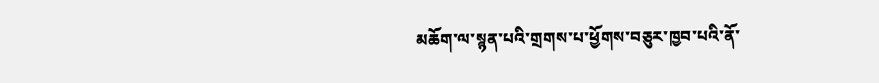མཆོག་ལ་སྙན་པའི་གྲགས་པ་ཕྱོགས་བཅུར་ཁྱབ་པའི་ནོ་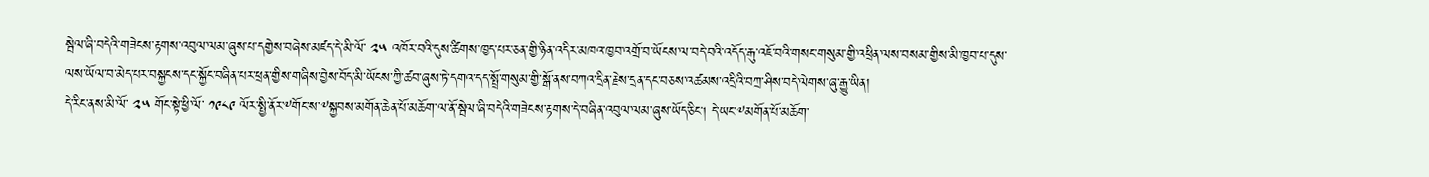སྦེལ་ཞི་བདེའི་གཟེངས་རྟགས་འབུལ་ལམ་ཞུས་པ་དགྱེས་བཞེས་མཛད་དེ་མི་ལོ་ ༢༥ འཁོར་བའི་དུས་ཚིགས་ཁྱད་པར་ཅན་གྱི་ཉིན་འདིར་མཁའ་ཁྱབ་འགྲོ་བ་ཡོངས་ལ་བདེ་བའི་འདོད་རྒུ་འཇོ་བའི་གསང་གསུམ་གྱི་འཕྲིན་ལས་བསམ་གྱིས་མི་ཁྱབ་པ་དུས་ལས་ཡོལ་བ་མེད་པར་བསྐྱངས་དང་སྐྱོང་བཞིན་པར་ཕྲན་གྱིས་གཞིས་བྱེས་བོད་མི་ཡོངས་ཀྱི་ཚབ་ཞུས་ཏེ་དགའ་དད་སྤྲོ་གསུམ་གྱི་སྒོ་ནས་བཀའ་དྲིན་རྗེས་དྲན་དང་བཅས་འཚམས་འདྲིའི་བཀྲ་ཤིས་བདེ་ལེགས་ཞུ་རྒྱུ་ཡིན།
དེ་རིང་ནས་མི་ལོ་ ༢༥ གོང་སྟེ་ཕྱི་ལོ་ ༡༩༨༩ ལོར་སྤྱི་ནོར་༸གོང་ས་༸སྐྱབས་མགོན་ཆེན་པོ་མཆོག་ལ་ནོ་སྦེལ་ཞི་བདེའི་གཟེངས་རྟགས་དེ་བཞིན་འབུལ་ལམ་ཞུས་ཡོད་ཅིང། དེ་ཡང་༸མགོན་པོ་མཆོག་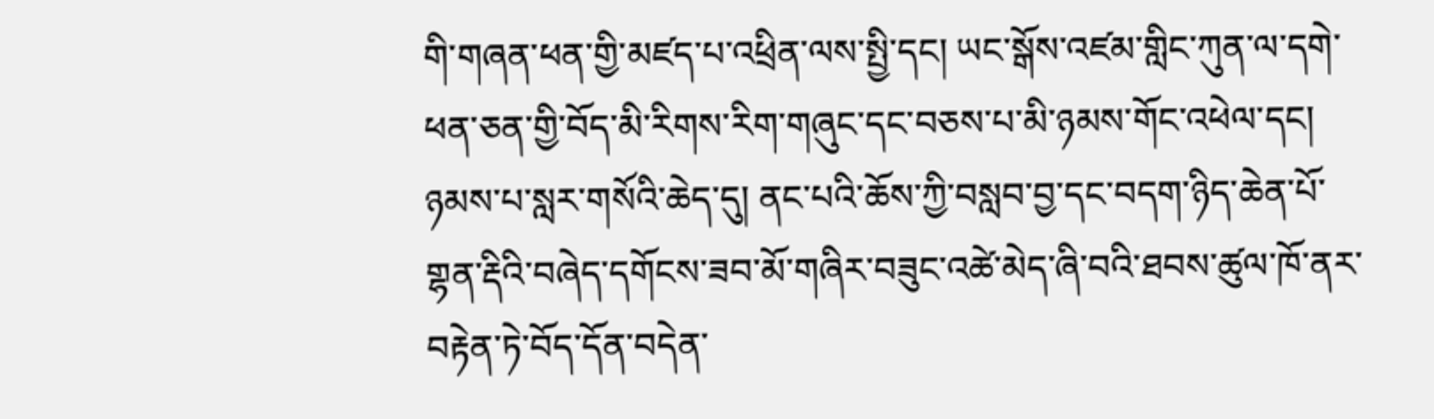གི་གཞན་ཕན་གྱི་མཛད་པ་འཕྲིན་ལས་སྤྱི་དང། ཡང་སྒོས་འཛམ་གླིང་ཀུན་ལ་དགེ་ཕན་ཅན་གྱི་བོད་མི་རིགས་རིག་གཞུང་དང་བཅས་པ་མི་ཉམས་གོང་འཕེལ་དང། ཉམས་པ་སླར་གསོའི་ཆེད་དུ། ནང་པའི་ཆོས་ཀྱི་བསླབ་བྱ་དང་བདག་ཉིད་ཆེན་པོ་གྷན་རྡིའི་བཞེད་དགོངས་ཟབ་མོ་གཞིར་བཟུང་འཚེ་མེད་ཞི་བའི་ཐབས་ཚུལ་ཁོ་ནར་བརྟེན་ཏེ་བོད་དོན་བདེན་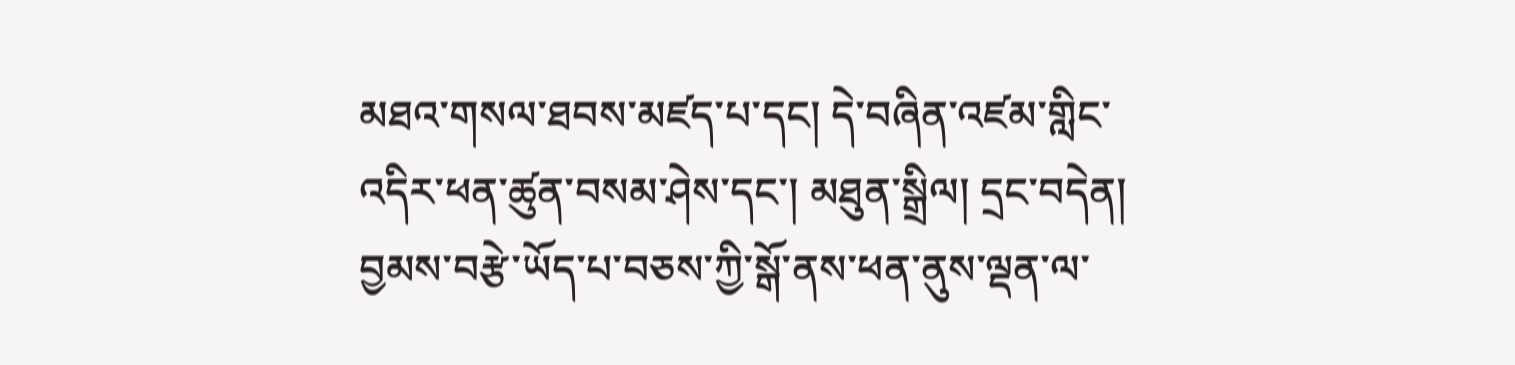མཐའ་གསལ་ཐབས་མཛད་པ་དང། དེ་བཞིན་འཛམ་གླིང་འདིར་ཕན་ཚུན་བསམ་ཤེས་དང་། མཐུན་སྒྲིལ། དྲང་བདེན། བྱམས་བརྩེ་ཡོད་པ་བཅས་ཀྱི་སྒོ་ནས་ཕན་ནུས་ལྡན་ལ་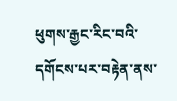ཕུགས་རྒྱང་རིང་བའི་དགོངས་པར་བརྟེན་ནས་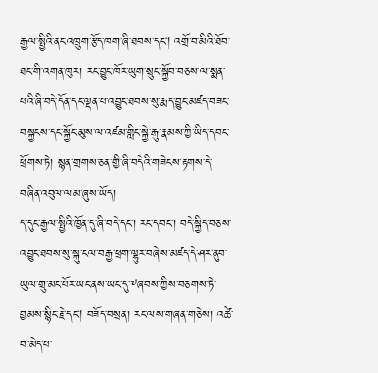རྒྱལ་སྤྱིའི་ནང་འཁྲུག་རྩོད་ཁག་ཞི་ཐབས་དང། འགྲོ་བ་མིའི་ཐོབ་ཐང་གི་འགན་ཁུར། རང་བྱུང་ཁོར་ཡུག་སྲུང་སྐྱོབ་བཅས་ལ་སྨན་པའི་ཞི་བདེ་དོན་དང་ལྡན་པ་འབྱུང་ཐབས་སུ་རྨད་བྱུང་མཛད་བཟང་བསྐྱངས་དང་སྐྱོང་མུས་ལ་འཛམ་གླིང་སྐྱེ་རྒུ་རྣམས་ཀྱི་ཡིད་དབང་ཕྲོགས་ཏེ། སྙན་གྲགས་ཅན་གྱི་ཞི་བདེའི་གཟེངས་རྟགས་དེ་བཞིན་འབུལ་ལམ་ཞུས་ཡོད།
ད་དུང་རྒྱལ་སྤྱིའི་ཁྱོན་དུ་ཞི་བདེ་དང་། རང་དབང་། བདེ་སྐྱིད་བཅས་འབྱུང་ཐབས་སུ་སྐུ་ངལ་བརྒྱ་ཕྲག་ལྷུར་བཞེས་མཛད་དེ་ཤར་ནུབ་ཡུལ་གྲུ་མང་པོར་ཡང་ནས་ཡང་དུ་༸ཞབས་ཀྱིས་བཅགས་ཏེ་བྱམས་སྙིང་རྗེ་དང། བཟོད་བསྲན། རང་ལས་གཞན་གཅེས། འཚེ་བ་མེད་པ་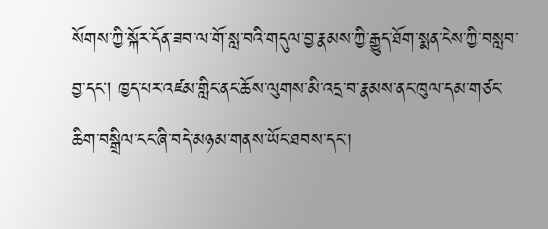སོགས་ཀྱི་སྐོར་དོན་ཟབ་ལ་གོ་སླ་བའི་གདུལ་བྱ་རྣམས་ཀྱི་རྒྱུད་ཐོག་སྨན་ངེས་ཀྱི་བསླབ་བྱ་དང། ཁྱད་པར་འཛམ་གླིང་ནང་ཆོས་ལུགས་མི་འདྲ་བ་རྣམས་ནང་ཁུལ་དམ་གཙང་ཆིག་བསྒྲིལ་ངང་ཞི་བདེ་མཉམ་གནས་ཡོང་ཐབས་དང་།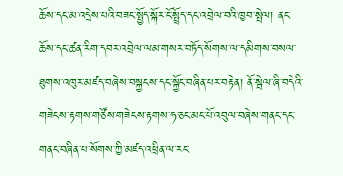ཆོས་དང་མ་འདྲེས་པའི་བཟང་སྤྱོད་སྐོར་ངོ་སྤྲོད་དང་འབྲེལ་བའི་ཁྱབ་སྤེལ། ནང་ཆོས་དང་ཚན་རིག་དབར་འབྲེལ་ལམ་གསར་བཏོད་སོགས་ལ་དམིགས་བསལ་ཐུགས་འཁུར་མཛད་བཞེས་བསྐྱངས་དང་སྐྱོང་བཞིན་པར་བརྟེན། ནོ་སྦེལ་ཞི་བདེའི་གཟེངས་རྟགས་གཙོས་གཟེངས་རྟགས་ཧ་ཅང་མང་པོ་འབུལ་བཞེས་གནང་དང་གནང་བཞིན་པ་སོགས་ཀྱི་མཛད་འཕྲིན་ལ་རང་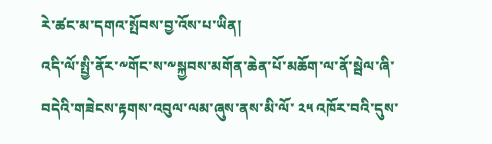རེ་ཚང་མ་དགའ་སྤོབས་བྱ་འོས་པ་ཡིན།
འདི་ལོ་སྤྱི་ནོར་༸གོང་ས་༸སྐྱབས་མགོན་ཆེན་པོ་མཆོག་ལ་ནོ་སྦེལ་ཞི་བདེའི་གཟེངས་རྟགས་འབུལ་ལམ་ཞུས་ནས་མི་ལོ་ ༢༥ འཁོར་བའི་དུས་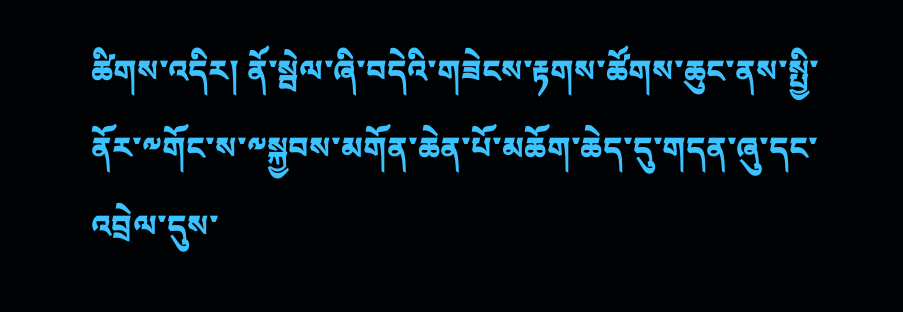ཚིགས་འདིར། ནོ་སྦེལ་ཞི་བདེའི་གཟེངས་རྟགས་ཚོགས་ཆུང་ནས་སྤྱི་ནོར་༸གོང་ས་༸སྐྱབས་མགོན་ཆེན་པོ་མཆོག་ཆེད་དུ་གདན་ཞུ་དང་འབྲེལ་དུས་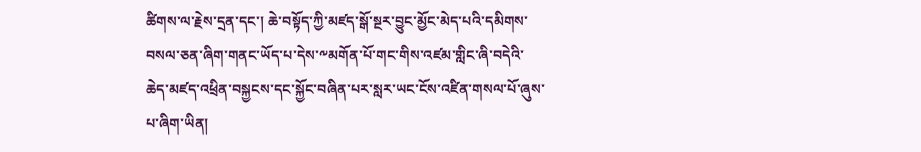ཚིགས་ལ་རྗེས་དྲན་དང་། ཆེ་བསྟོད་ཀྱི་མཛད་སྒོ་སྔར་བྱུང་མྱོང་མེད་པའི་དམིགས་བསལ་ཅན་ཞིག་གནང་ཡོད་པ་དེས་༸མགོན་པོ་གང་གིས་འཛམ་གླིང་ཞི་བདེའི་ཆེད་མཛད་འཕྲིན་བསྐྱངས་དང་སྐྱོང་བཞིན་པར་སླར་ཡང་ངོས་འཛིན་གསལ་པོ་ཞུས་པ་ཞིག་ཡིན།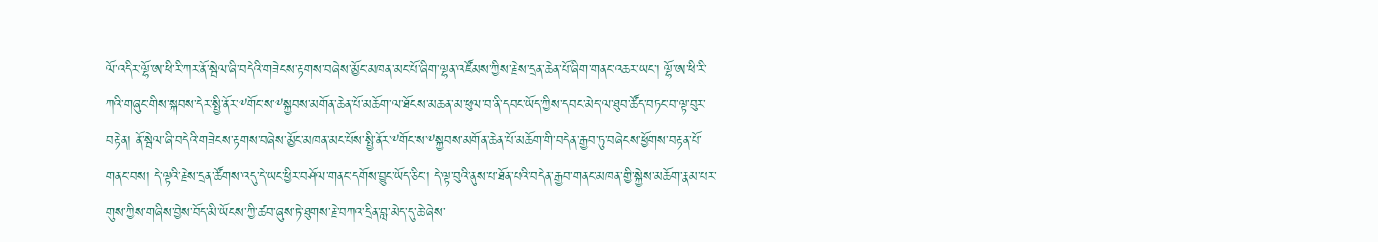ལོ་འདིར་ལྷོ་ཨ་ཕི་རི་ཀར་ནོ་སྦེལ་ཞི་བདེའི་གཟེངས་རྟགས་བཞེས་མྱོང་མཁན་མང་པོ་ཞིག་ལྷན་འཛོམས་ཀྱིས་རྗེས་དྲན་ཆེན་པོ་ཞིག་གནང་འཆར་ཡང་། ལྷོ་ཨ་ཕི་རི་ཀའི་གཞུང་གིས་སྐབས་དེར་སྤྱི་ནོར་༸གོང་ས་༸སྐྱབས་མགོན་ཆེན་པོ་མཆོག་ལ་ཐོངས་མཆན་མ་ཕུལ་བ་ནི་དབང་ཡོད་ཀྱིས་དབང་མེད་ལ་ཐུབ་ཚོད་བཏང་བ་ལྟ་བུར་བརྟེན། ནོ་སྦེལ་ཞི་བདེའི་གཟེངས་རྟགས་བཞེས་མྱོང་མཁན་མང་པོས་སྤྱི་ནོར་༸གོང་ས་༸སྐྱབས་མགོན་ཆེན་པོ་མཆོག་གི་བདེན་རྒྱབ་ཏུ་བཞེངས་ཕྱོགས་བརྟན་པོ་གནང་བས། དེ་ལྟའི་རྗེས་དྲན་ཚོགས་འདུ་དེ་ཡང་ཕྱིར་བཤོལ་གནང་དགོས་བྱུང་ཡོད་ཅིང་། དེ་ལྟ་བུའི་ནུས་པ་ཐོན་པའི་བདེན་རྒྱབ་གནང་མཁན་གྱི་སྐྱེས་མཆོག་རྣམ་པར་གུས་ཀྱིས་གཞིས་བྱེས་བོད་མི་ཡོངས་ཀྱི་ཚབ་ཞུས་ཏེ་ཐུགས་རྗེ་བཀའ་དྲིན་བླ་མེད་དུ་ཆེ་ཞེས་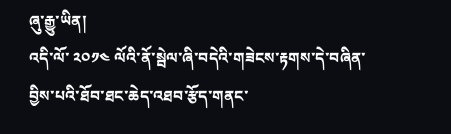ཞུ་རྒྱུ་ཡིན།
འདི་ལོ་ ༢༠༡༤ ལོའི་ནོ་སྦེལ་ཞི་བདེའི་གཟེངས་རྟགས་དེ་བཞིན་བྱིས་པའི་ཐོབ་ཐང་ཆེད་འཐབ་རྩོད་གནང་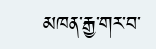མཁན་རྒྱ་གར་བ་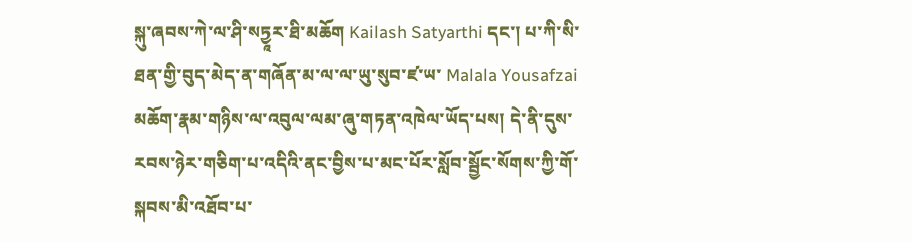སྐུ་ཞབས་ཀེ་ལ་ཤི་སཏྱཱར་ཐི་མཆོག Kailash Satyarthi དང་། པ་ཀི་སི་ཐན་གྱི་བུད་མེད་ན་གཞོན་མ་ལ་ལ་ཡུ་སུབ་ཛ་ཡ་ Malala Yousafzai མཆོག་རྣམ་གཉིས་ལ་འབུལ་ལམ་ཞུ་གཏན་འཁེལ་ཡོད་པས། དེ་ནི་དུས་རབས་ཉེར་གཅིག་པ་འདིའི་ནང་བྱིས་པ་མང་པོར་སློབ་སྦྱོང་སོགས་ཀྱི་གོ་སྐབས་མི་འཐོབ་པ་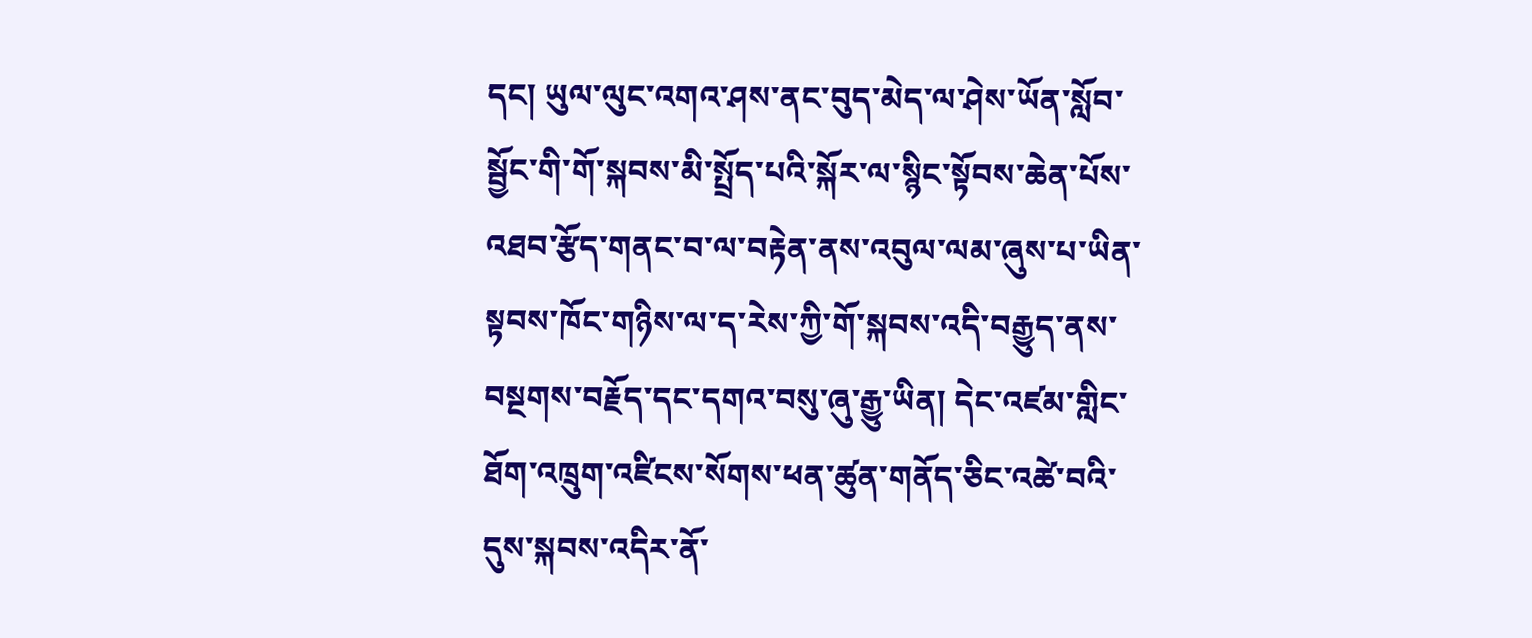དང། ཡུལ་ལུང་འགའ་ཤས་ནང་བུད་མེད་ལ་ཤེས་ཡོན་སློབ་སྦྱོང་གི་གོ་སྐབས་མི་སྤྲོད་པའི་སྐོར་ལ་སྙིང་སྟོབས་ཆེན་པོས་འཐབ་རྩོད་གནང་བ་ལ་བརྟེན་ནས་འབུལ་ལམ་ཞུས་པ་ཡིན་སྟབས་ཁོང་གཉིས་ལ་ད་རེས་ཀྱི་གོ་སྐབས་འདི་བརྒྱུད་ནས་བསྔགས་བརྗོད་དང་དགའ་བསུ་ཞུ་རྒྱུ་ཡིན། དེང་འཛམ་གླིང་ཐོག་འཁྲུག་འཛིངས་སོགས་ཕན་ཚུན་གནོད་ཅིང་འཚེ་བའི་དུས་སྐབས་འདིར་ནོ་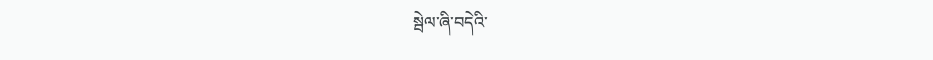སྦེལ་ཞི་བདེའི་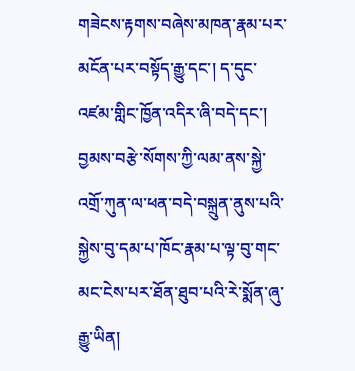གཟེངས་རྟགས་བཞེས་མཁན་རྣམ་པར་མངོན་པར་བསྟོད་རྒྱུ་དང་། ད་དུང་འཛམ་གླིང་ཁྱོན་འདིར་ཞི་བདེ་དང་། བྱམས་བརྩེ་སོགས་ཀྱི་ལམ་ནས་སྐྱེ་འགྲོ་ཀུན་ལ་ཕན་བདེ་བསྐྲུན་ནུས་པའི་སྐྱེས་བུ་དམ་པ་ཁོང་རྣམ་པ་ལྟ་བུ་གང་མང་ངེས་པར་ཐོན་ཐུབ་པའི་རེ་སྨོན་ཞུ་རྒྱུ་ཡིན།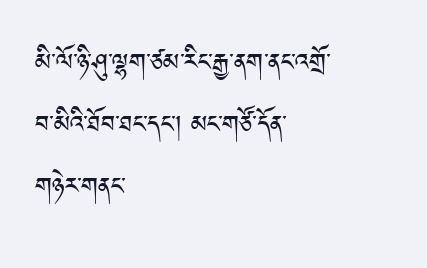མི་ལོ་ཉི་ཤུ་ལྷག་ཙམ་རིང་རྒྱ་ནག་ནང་འགྲོ་བ་མིའི་ཐོབ་ཐང་དང་། མང་གཙོ་དོན་གཉེར་གནང་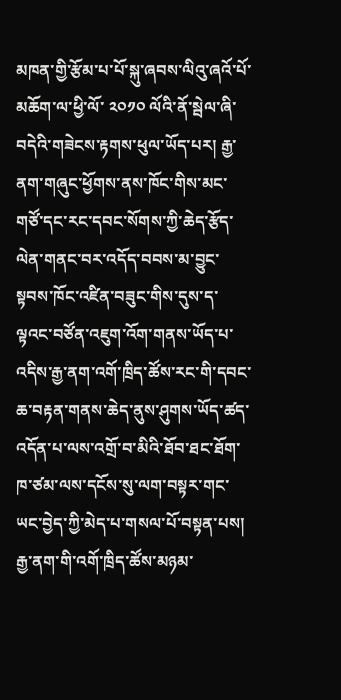མཁན་གྱི་རྩོམ་པ་པོ་སྐུ་ཞབས་ལིའུ་ཞའོ་པོ་མཆོག་ལ་ཕྱི་ལོ་ ༢༠༡༠ ལོའི་ནོ་སྦེལ་ཞི་བདེའི་གཟེངས་རྟགས་ཕུལ་ཡོད་པར། རྒྱ་ནག་གཞུང་ཕྱོགས་ནས་ཁོང་གིས་མང་གཙོ་དང་རང་དབང་སོགས་ཀྱི་ཆེད་རྩོད་ལེན་གནང་བར་འདོད་བབས་མ་བྱུང་སྟབས་ཁོང་འཛིན་བཟུང་གིས་དུས་ད་ལྟའང་བཙོན་འཇུག་འོག་གནས་ཡོད་པ་འདིས་རྒྱ་ནག་འགོ་ཁྲིད་ཚོས་རང་གི་དབང་ཆ་བརྟན་གནས་ཆེད་ནུས་ཤུགས་ཡོད་ཚད་འདོན་པ་ལས་འགྲོ་བ་མིའི་ཐོབ་ཐང་ཐོག་ཁ་ཙམ་ལས་དངོས་སུ་ལག་བསྟར་གང་ཡང་བྱེད་ཀྱི་མེད་པ་གསལ་པོ་བསྟན་པས། རྒྱ་ནག་གི་འགོ་ཁྲིད་ཚོས་མཉམ་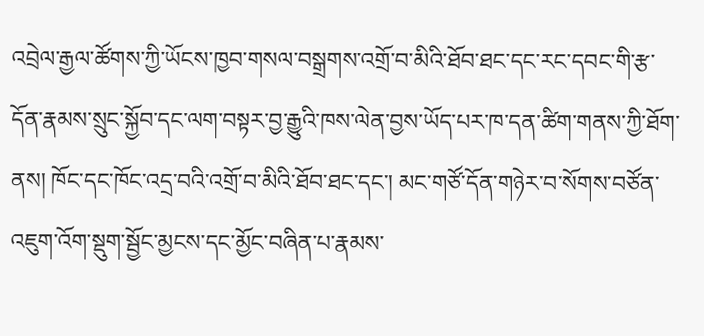འབྲེལ་རྒྱལ་ཚོགས་ཀྱི་ཡོངས་ཁྱབ་གསལ་བསྒྲགས་འགྲོ་བ་མིའི་ཐོབ་ཐང་དང་རང་དབང་གི་རྩ་དོན་རྣམས་སྲུང་སྐྱོབ་དང་ལག་བསྟར་བྱ་རྒྱུའི་ཁས་ལེན་བྱས་ཡོད་པར་ཁ་དན་ཚིག་གནས་ཀྱི་ཐོག་ནས། ཁོང་དང་ཁོང་འདྲ་བའི་འགྲོ་བ་མིའི་ཐོབ་ཐང་དང་། མང་གཙོ་དོན་གཉེར་བ་སོགས་བཙོན་འཇུག་འོག་སྡུག་སྦྱོང་མྱངས་དང་མྱོང་བཞིན་པ་རྣམས་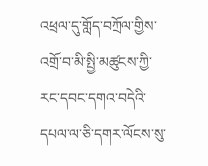འཕྲལ་དུ་གློད་བཀྲོལ་གྱིས་འགྲོ་བ་མི་སྤྱི་མཚུངས་ཀྱི་རང་དབང་དགའ་བདེའི་དཔལ་ལ་ཅི་དགར་ལོངས་སུ་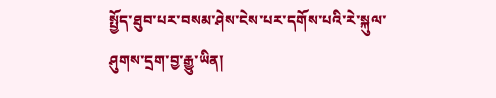སྤྱོད་ཐུབ་པར་བསམ་ཤེས་ངེས་པར་དགོས་པའི་རེ་སྐུལ་ཤུགས་དྲག་བྱ་རྒྱུ་ཡིན།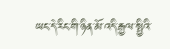ཡང་དེ་རིང་གི་ཉིན་མོ་འདི་རྒྱལ་སྤྱིའི་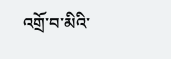འགྲོ་བ་མིའི་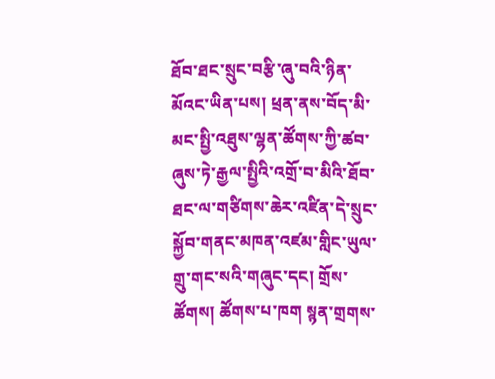ཐོབ་ཐང་སྲུང་བརྩི་ཞུ་བའི་ཉིན་མོའང་ཡིན་པས། ཕྲན་ནས་བོད་མི་མང་སྤྱི་འཐུས་ལྷན་ཚོགས་ཀྱི་ཚབ་ཞུས་ཏེ་རྒྱལ་སྤྱིའི་འགྲོ་བ་མིའི་ཐོབ་ཐང་ལ་གཙིགས་ཆེར་འཛིན་དེ་སྲུང་སྐྱོབ་གནང་མཁན་འཛམ་གླིང་ཡུལ་གྲུ་གང་སའི་གཞུང་དང། གྲོས་ཚོགས། ཚོགས་པ་ཁག སྙན་གྲགས་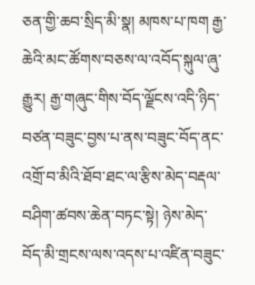ཅན་གྱི་ཆབ་སྲིད་མི་སྣ། མཁས་པ་ཁག རྒྱ་ཆེའི་མང་ཚོགས་བཅས་ལ་འབོད་སྐུལ་ཞུ་རྒྱུར། རྒྱ་གཞུང་གིས་བོད་ལྗོངས་འདི་ཉིད་བཙན་བཟུང་བྱས་པ་ནས་བཟུང་བོད་ནང་འགྲོ་བ་མིའི་ཐོབ་ཐང་ལ་རྩིས་མེད་བརྡལ་བཤིག་ཚབས་ཆེན་བཏང་སྟེ། ཉེས་མེད་བོད་མི་གྲངས་ལས་འདས་པ་འཛིན་བཟུང་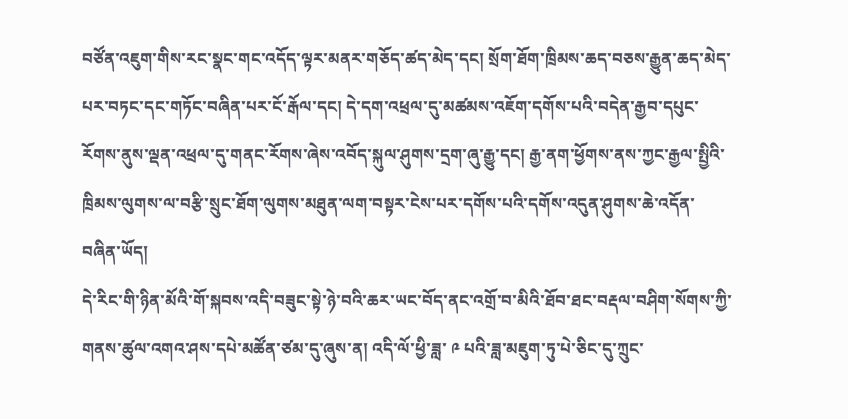བཙོན་འཇུག་གིས་རང་སྣང་གང་འདོད་ལྟར་མནར་གཅོད་ཚད་མེད་དང། སྲོག་ཐོག་ཁྲིམས་ཆད་བཅས་རྒྱུན་ཆད་མེད་པར་བཏང་དང་གཏོང་བཞིན་པར་ངོ་རྒོལ་དང། དེ་དག་འཕྲལ་དུ་མཚམས་འཇོག་དགོས་པའི་བདེན་རྒྱབ་དཔུང་རོགས་ནུས་ལྡན་འཕྲལ་དུ་གནང་རོགས་ཞེས་འབོད་སྐུལ་ཤུགས་དྲག་ཞུ་རྒྱུ་དང། རྒྱ་ནག་ཕྱོགས་ནས་ཀྱང་རྒྱལ་སྤྱིའི་ཁྲིམས་ལུགས་ལ་བརྩི་སྲུང་ཐོག་ལུགས་མཐུན་ལག་བསྟར་ངེས་པར་དགོས་པའི་དགོས་འདུན་ཤུགས་ཆེ་འདོན་བཞིན་ཡོད།
དེ་རིང་གི་ཉིན་མོའི་གོ་སྐབས་འདི་བཟུང་སྟེ་ཉེ་བའི་ཆར་ཡང་བོད་ནང་འགྲོ་བ་མིའི་ཐོབ་ཐང་བརྡལ་བཤིག་སོགས་ཀྱི་གནས་ཚུལ་འགའ་ཤས་དཔེ་མཚོན་ཙམ་དུ་ཞུས་ན། འདི་ལོ་ཕྱི་ཟླ་ ༩ པའི་ཟླ་མཇུག་ཏུ་པེ་ཅིང་དུ་ཀྲུང་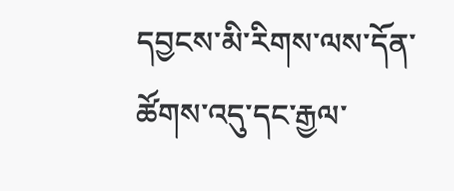དབྱངས་མི་རིགས་ལས་དོན་ཚོགས་འདུ་དང་རྒྱལ་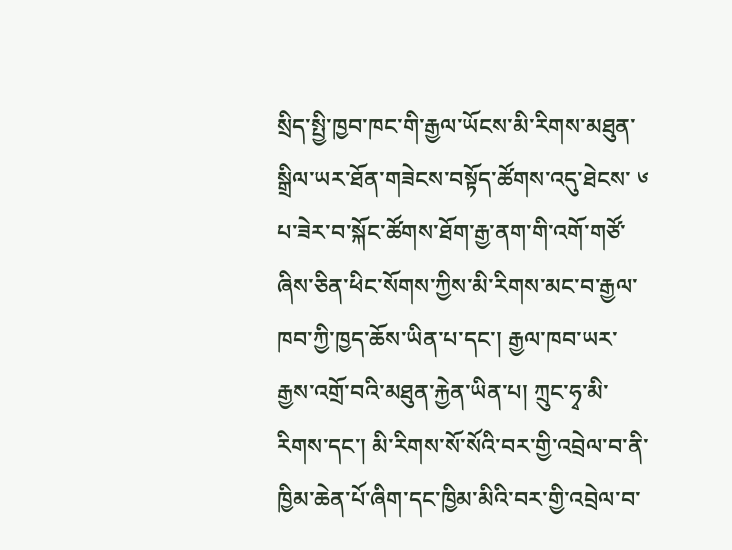སྲིད་སྤྱི་ཁྱབ་ཁང་གི་རྒྱལ་ཡོངས་མི་རིགས་མཐུན་སྒྲིལ་ཡར་ཐོན་གཟེངས་བསྟོད་ཚོགས་འདུ་ཐེངས་ ༦ པ་ཟེར་བ་སྐོང་ཚོགས་ཐོག་རྒྱ་ནག་གི་འགོ་གཙོ་ཞིས་ཅིན་ཕིང་སོགས་ཀྱིས་མི་རིགས་མང་བ་རྒྱལ་ཁབ་ཀྱི་ཁྱད་ཆོས་ཡིན་པ་དང་། རྒྱལ་ཁབ་ཡར་རྒྱས་འགྲོ་བའི་མཐུན་རྐྱེན་ཡིན་པ། ཀྲུང་ཧྭ་མི་རིགས་དང་། མི་རིགས་སོ་སོའི་བར་གྱི་འབྲེལ་བ་ནི་ཁྱིམ་ཆེན་པོ་ཞིག་དང་ཁྱིམ་མིའི་བར་གྱི་འབྲེལ་བ་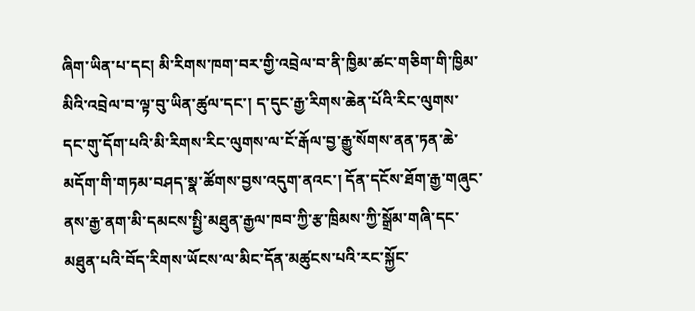ཞིག་ཡིན་པ་དང། མི་རིགས་ཁག་བར་གྱི་འབྲེལ་བ་ནི་ཁྱིམ་ཚང་གཅིག་གི་ཁྱིམ་མིའི་འབྲེལ་བ་ལྟ་བུ་ཡིན་ཚུལ་དང་། ད་དུང་རྒྱ་རིགས་ཆེན་པོའི་རིང་ལུགས་དང་གུ་དོག་པའི་མི་རིགས་རིང་ལུགས་ལ་ངོ་རྒོལ་བྱ་རྒྱུ་སོགས་ནན་ཏན་ཆེ་མདོག་གི་གཏམ་བཤད་སྣ་ཚོགས་བྱས་འདུག་ནའང་། དོན་དངོས་ཐོག་རྒྱ་གཞུང་ནས་རྒྱ་ནག་མི་དམངས་སྤྱི་མཐུན་རྒྱལ་ཁབ་ཀྱི་རྩ་ཁྲིམས་ཀྱི་སྒྲོམ་གཞི་དང་མཐུན་པའི་བོད་རིགས་ཡོངས་ལ་མིང་དོན་མཚུངས་པའི་རང་སྐྱོང་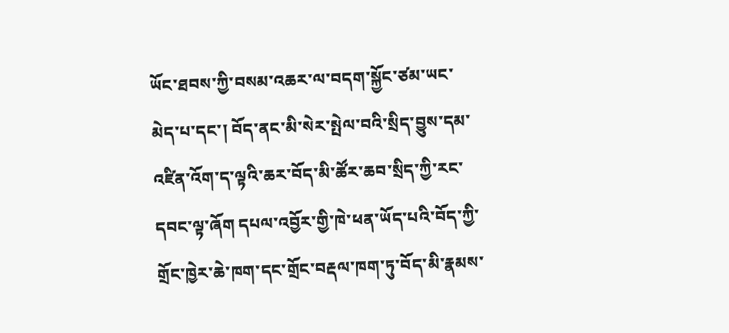ཡོང་ཐབས་ཀྱི་བསམ་འཆར་ལ་བདག་སྐྱོང་ཙམ་ཡང་མེད་པ་དང་། བོད་ནང་མི་སེར་སྤེལ་བའི་སྲིད་བྱུས་དམ་འཛིན་འོག་ད་ལྟའི་ཆར་བོད་མི་ཚོར་ཆབ་སྲིད་ཀྱི་རང་དབང་ལྟ་ཞོག དཔལ་འབྱོར་གྱི་ཁེ་ཕན་ཡོད་པའི་བོད་ཀྱི་གྲོང་ཁྱེར་ཆེ་ཁག་དང་གྲོང་བརྡལ་ཁག་ཏུ་བོད་མི་རྣམས་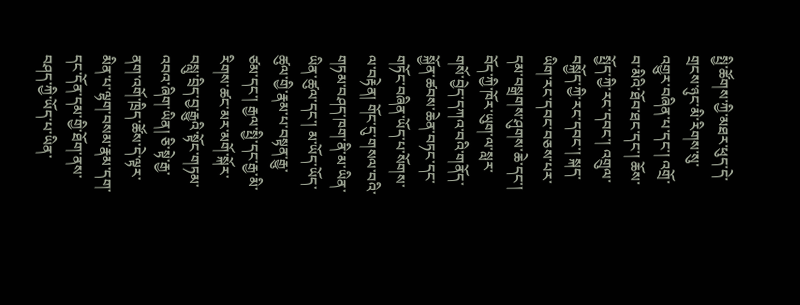སྤྱི་ཚོགས་ཀྱི་མཐར་ཕུད་དེ་གྲངས་ཉུང་མི་རིགས་སུ་འགྱུར་བཞིན་པ་དང་། འགྲོ་བ་མིའི་ཐོབ་ཐང་དང་། ཆོས་སྤྱོད་ཀྱི་རང་དབང་། འགྲུལ་བསྐྱོད་ཀྱི་རང་དབང་། སྐད་ཡིག་རང་དབང་བཅས་པར་དམ་བསྒྲགས་ཤུགས་ཆེ་དང་། བོད་ཀྱི་ཁོར་ཡུག་ལ་སླར་གསོ་བྱེད་དཀའ་བའི་གནོད་སྐྱོན་ཚབས་ཆེན་བཏང་དང་གཏོང་བཞིན་ཡོད་པ་སོགས་ལ་བརྟེན། གོང་དུ་གསལ་བའི་གཏམ་བཤད་ཁག་ནི་མ་ཡིན་ཡིན་ཚུལ་དང་། མ་ཡོད་ཡོད་ཚུལ་གྱི་རྣམ་པ་བསྟན་རྒྱུ་ཙམ་དང་། རྒྱལ་སྤྱི་དང་རྒྱ་མི་རིགས་ཚང་མར་མགོ་སྐོར་བསླུ་བྲིད་བྱ་རྒྱུའི་སྟོང་གཏམ་འབའ་ཞིག་ཡིན། ཅི་སྟེ་རྒྱ་ནག་འགོ་ཁྲིད་ཚོས་དེ་ལྟར་མིན་པ་ལྷག་བསམ་རྣམ་དག་དང་དོན་དམ་གྱི་ཐོག་ནས་བཤད་ཀྱི་ཡོད་པ་ཡིན་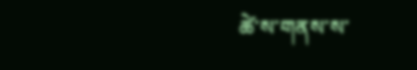ཚེ་ས་གནས་ས་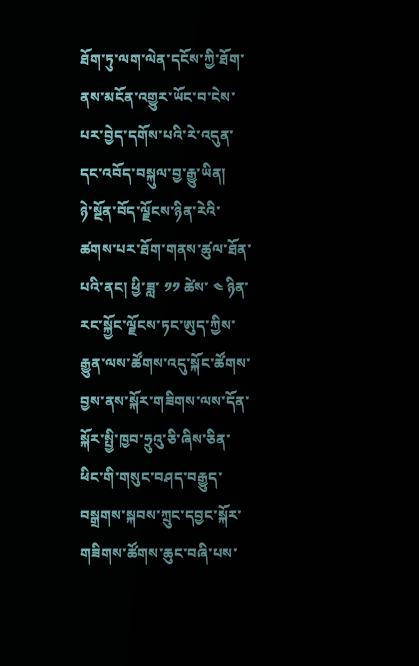ཐོག་ཏུ་ལག་ལེན་དངོས་ཀྱི་ཐོག་ནས་མངོན་འགྱུར་ཡོང་བ་ངེས་པར་བྱེད་དགོས་པའི་རེ་འདུན་དང་འབོད་བསྐུལ་བྱ་རྒྱུ་ཡིན།
ཉེ་སྔོན་བོད་ལྗོངས་ཉིན་རེའི་ཚགས་པར་ཐོག་གནས་ཚུལ་ཐོན་པའི་ནང། ཕྱི་ཟླ་ ༡༡ ཚེས་ ༤ ཉིན་རང་སྐྱོང་ལྗོངས་ཏང་ཨུད་ཀྱིས་རྒྱུན་ལས་ཚོགས་འདུ་སྐོང་ཚོགས་བྱས་ནས་སྐོར་གཟིགས་ལས་དོན་སྐོར་སྤྱི་ཁྱབ་ཧྲུའུ་ཅི་ཞིས་ཅིན་ཕིང་གི་གསུང་བཤད་བརྒྱུད་བསྒྲགས་སྐབས་ཀྲུང་དབྱང་སྐོར་གཟིགས་ཚོགས་ཆུང་བཞི་པས་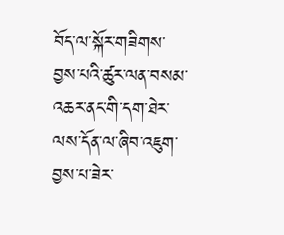བོད་ལ་སྐོར་གཟིགས་བྱས་པའི་ཚུར་ལན་བསམ་འཆར་ནང་གི་དག་ཐེར་ལས་དོན་ལ་ཞིབ་འཇུག་བྱས་པ་ཟེར་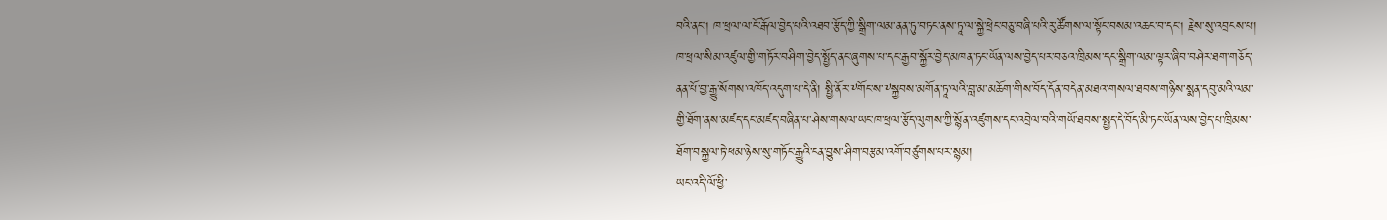བའི་ནང། ཁ་ཕྲལ་ལ་ངོ་རྒོལ་བྱེད་པའི་འཐབ་རྩོད་ཀྱི་སྒྲིག་ལམ་ནན་ཏུ་བཏང་ནས་ཏཱ་ལ་སྐྱེ་ཕྲེང་བཅུ་བཞི་པའི་རུ་ཚོགས་ལ་སྟོང་བསམ་འཆང་བ་དང། རྗེས་སུ་འབྲངས་པ། ཁ་ཕྲལ་སིམ་འཛུལ་གྱི་གཏོར་བཤིག་བྱེད་སྤྱོད་ནང་ཞུགས་པ་དང་རྒྱབ་སྐྱོར་བྱེད་མཁན་ཏང་ཡོན་ལས་བྱེད་པར་བཅའ་ཁྲིམས་དང་སྒྲིག་ལམ་ལྟར་ཞིབ་བཤེར་ཐག་གཅོད་ནན་པོ་བྱ་རྒྱུ་སོགས་འཁོད་འདུག་པ་དེ་ནི། སྤྱི་ནོར་༸གོང་ས་༸སྐྱབས་མགོན་ཏཱ་ལའི་བླ་མ་མཆོག་གིས་བོད་དོན་བདེན་མཐའ་གསལ་ཐབས་གཉིས་སྨན་དབུ་མའི་ལམ་གྱི་ཐོག་ནས་མཛད་དང་མཛད་བཞིན་པ་ཤེས་གསལ་ཡང་ཁ་ཕྲལ་རྩོད་ལུགས་ཀྱི་སྙོན་འཛུགས་དང་འབྲེལ་བའི་གཡོ་ཐབས་སྤྱད་དེ་བོད་མི་ཏང་ཡོན་ལས་བྱེད་པ་ཁྲིམས་ཐོག་བསྐྱལ་ཏེ་ཕམ་ཉེས་སུ་གཏོང་རྒྱུའི་ངན་བྱུས་ཤིག་བརྩམ་འགོ་བཙུགས་པར་སྙམ།
ཡང་འདི་ལོ་ཕྱི་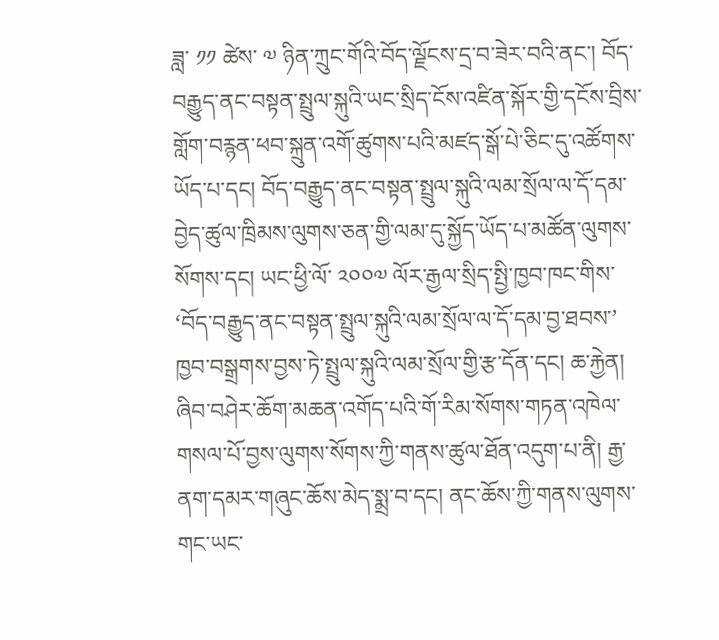ཟླ་ ༡༡ ཚེས་ ༧ ཉིན་ཀྲུང་གོའི་བོད་ལྗོངས་དྲ་བ་ཟེར་བའི་ནང་། བོད་བརྒྱུད་ནང་བསྟན་སྤྲུལ་སྐུའི་ཡང་སྲིད་ངོས་འཛིན་སྐོར་གྱི་དངོས་བྲིས་གློག་བརྙན་ཕབ་སྐྲུན་འགོ་ཚུགས་པའི་མཛད་སྒོ་པེ་ཅིང་དུ་འཚོགས་ཡོད་པ་དང། བོད་བརྒྱུད་ནང་བསྟན་སྤྲུལ་སྐུའི་ལམ་སྲོལ་ལ་དོ་དམ་བྱེད་ཚུལ་ཁྲིམས་ལུགས་ཅན་གྱི་ལམ་དུ་སྐྱོད་ཡོད་པ་མཚོན་ལུགས་སོགས་དང། ཡང་ཕྱི་ལོ་ ༢༠༠༧ ལོར་རྒྱལ་སྲིད་སྤྱི་ཁྱབ་ཁང་གིས་ ‘བོད་བརྒྱུད་ནང་བསྟན་སྤྲུལ་སྐུའི་ལམ་སྲོལ་ལ་དོ་དམ་བྱ་ཐབས་’ ཁྱབ་བསྒྲགས་བྱས་ཏེ་སྤྲུལ་སྐུའི་ལམ་སྲོལ་གྱི་རྩ་དོན་དང། ཆ་རྐྱེན། ཞིབ་བཤེར་ཆོག་མཆན་འགོད་པའི་གོ་རིམ་སོགས་གཏན་འཁེལ་གསལ་པོ་བྱས་ལུགས་སོགས་ཀྱི་གནས་ཚུལ་ཐོན་འདུག་པ་ནི། རྒྱ་ནག་དམར་གཞུང་ཆོས་མེད་སྨྲ་བ་དང། ནང་ཆོས་ཀྱི་གནས་ལུགས་གང་ཡང་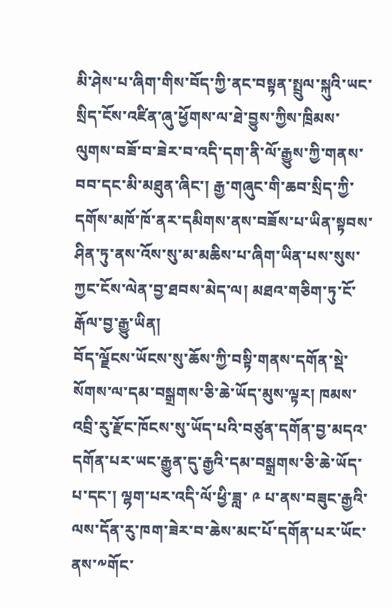མི་ཤེས་པ་ཞིག་གིས་བོད་ཀྱི་ནང་བསྟན་སྤྲུལ་སྐུའི་ཡང་སྲིད་ངོས་འཛིན་ཞུ་ཕྱོགས་ལ་ཐེ་བྱུས་ཀྱིས་ཁྲིམས་ལུགས་བཟོ་བ་ཟེར་བ་འདི་དག་ནི་ལོ་རྒྱུས་ཀྱི་གནས་བབ་དང་མི་མཐུན་ཞིང་། རྒྱ་གཞུང་གི་ཆབ་སྲིད་ཀྱི་དགོས་མཁོ་ཁོ་ནར་དམིགས་ནས་བཟོས་པ་ཡིན་སྟབས་ཤིན་ཏུ་ནས་འོས་སུ་མ་མཆིས་པ་ཞིག་ཡིན་པས་སུས་ཀྱང་ངོས་ལེན་བྱ་ཐབས་མེད་ལ། མཐའ་གཅིག་ཏུ་ངོ་རྒོལ་བྱ་རྒྱུ་ཡིན།
བོད་ལྗོངས་ཡོངས་སུ་ཆོས་ཀྱི་བསྟི་གནས་དགོན་སྡེ་སོགས་ལ་དམ་བསྒྲགས་ཅི་ཆེ་ཡོད་མུས་ལྟར། ཁམས་འབྲི་རུ་རྫོང་ཁོངས་སུ་ཡོད་པའི་བཙུན་དགོན་བྱ་མདའ་དགོན་པར་ཡང་རྒྱུན་དུ་རྒྱའི་དམ་བསྒྲགས་ཅི་ཆེ་ཡོད་པ་དང་། ལྷག་པར་འདི་ལོ་ཕྱི་ཟླ་ ༩ པ་ནས་བཟུང་རྒྱའི་ལས་དོན་རུ་ཁག་ཟེར་བ་ཆེས་མང་པོ་དགོན་པར་ཡོང་ནས་༸གོང་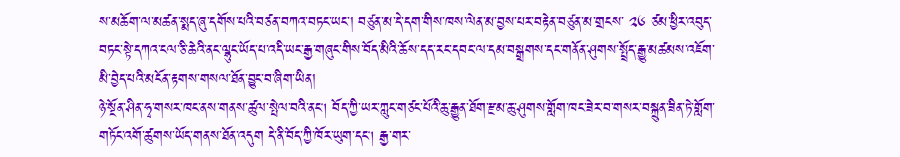ས་མཆོག་ལ་མཚན་སྨད་ཞུ་དགོས་པའི་བཙན་བཀའ་བཏང་ཡང་། བཙུན་མ་དེ་དག་གིས་ཁས་ལེན་མ་བྱས་པར་བརྟེན་བཙུན་མ་གྲངས་ ༢༦ ཙམ་ཕྱིར་འབུད་བཏང་སྟེ་དཀའ་ངལ་ཅི་ཆེའི་ནང་ལྷུང་ཡོད་པ་འདི་ཡང་རྒྱ་གཞུང་གིས་བོད་མིའི་ཆོས་དད་རང་དབང་ལ་དམ་བསྒྲགས་དང་གནོན་ཤུགས་སྤྲོད་རྒྱུ་མཚམས་འཇོག་མི་བྱེད་པའི་མངོན་རྟགས་གསལ་ཐོན་བྱུང་བ་ཞིག་ཡིན།
ཉེ་སྔོན་ཤིན་ཧྭ་གསར་ཁང་ནས་གནས་ཚུལ་སྤེལ་བའི་ནང། བོད་ཀྱི་ཡར་ཀླུང་གཙང་པོའི་ཆུ་རྒྱུན་ཐོག་རྫམ་ཆུ་ཤུགས་གློག་ཁང་ཟེར་བ་གསར་བསྐྲུན་ཟིན་ཏེ་གློག་གཏོང་འགོ་ཚུགས་ཡོད་གནས་ཐོན་འདུག དེ་ནི་བོད་ཀྱི་ཁོར་ཡུག་དང། རྒྱ་གར་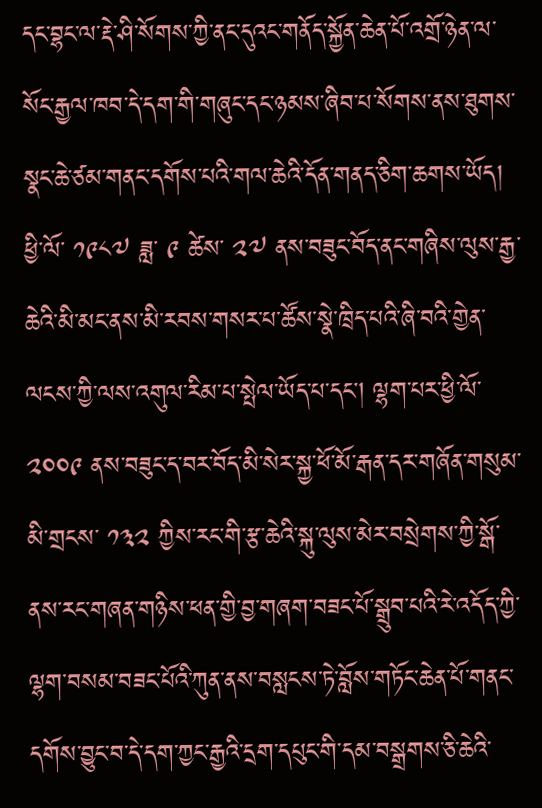དང་བྷང་ལ་རྡེ་ཤི་སོགས་ཀྱི་ནང་དུའང་གནོད་སྐྱོན་ཆེན་པོ་འགྲོ་ཉེན་ལ་སོང་རྒྱལ་ཁབ་དེ་དག་གི་གཞུང་དང་ཉམས་ཞིབ་པ་སོགས་ནས་ཐུགས་སྣང་ཆེ་ཙམ་གནང་དགོས་པའི་གལ་ཆེའི་དོན་གནད་ཅིག་ཆགས་ཡོད།
ཕྱི་ལོ་ ༡༩༨༧ ཟླ་ ༩ ཚེས་ ༢༧ ནས་བཟུང་བོད་ནང་གཞིས་ལུས་རྒྱ་ཆེའི་མི་མང་ནས་མི་རབས་གསར་པ་ཚོས་སྣེ་ཁྲིད་པའི་ཞི་བའི་གྱེན་ལངས་ཀྱི་ལས་འགུལ་རིམ་པ་སྤེལ་ཡོད་པ་དང། ལྷག་པར་ཕྱི་ལོ་ ༢༠༠༩ ནས་བཟུང་ད་བར་བོད་མི་སེར་སྐྱ་ཕོ་མོ་རྒན་དར་གཞོན་གསུམ་མི་གྲངས་ ༡༣༢ ཀྱིས་རང་གི་རྩ་ཆེའི་སྐུ་ལུས་མེར་བསྲེགས་ཀྱི་སྒོ་ནས་རང་གཞན་གཉིས་ཕན་གྱི་བྱ་གཞག་བཟང་པོ་སྒྲུབ་པའི་རེ་འདོད་ཀྱི་ལྷག་བསམ་བཟང་པོའི་ཀུན་ནས་བསླངས་ཏེ་བློས་གཏོང་ཆེན་པོ་གནང་དགོས་བྱུང་བ་དེ་དག་ཀྱང་རྒྱའི་དྲག་དཔུང་གི་དམ་བསྒྲགས་ཅི་ཆེའི་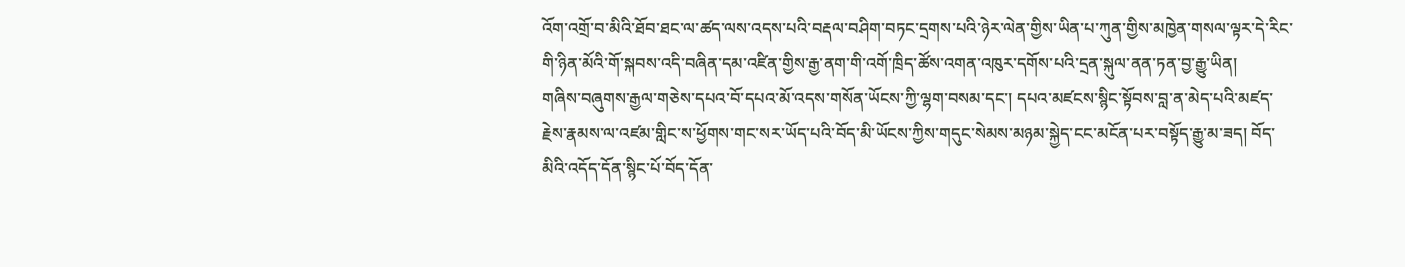འོག་འགྲོ་བ་མིའི་ཐོབ་ཐང་ལ་ཚད་ལས་འདས་པའི་བརྡལ་བཤིག་བཏང་དྲགས་པའི་ཉེར་ལེན་གྱིས་ཡིན་པ་ཀུན་གྱིས་མཁྱེན་གསལ་ལྟར་དེ་རིང་གི་ཉིན་མོའི་གོ་སྐབས་འདི་བཞིན་དམ་འཛིན་གྱིས་རྒྱ་ནག་གི་འགོ་ཁྲིད་ཚོས་འགན་འཁུར་དགོས་པའི་དྲན་སྐུལ་ནན་ཏན་བྱ་རྒྱུ་ཡིན།
གཞིས་བཞུགས་རྒྱལ་གཅེས་དཔའ་བོ་དཔའ་མོ་འདས་གསོན་ཡོངས་ཀྱི་ལྷག་བསམ་དང་། དཔའ་མཛངས་སྙིང་སྟོབས་བླ་ན་མེད་པའི་མཛད་རྗེས་རྣམས་ལ་འཛམ་གླིང་ས་ཕྱོགས་གང་སར་ཡོད་པའི་བོད་མི་ཡོངས་ཀྱིས་གདུང་སེམས་མཉམ་སྐྱེད་ངང་མངོན་པར་བསྟོད་རྒྱུ་མ་ཟད། བོད་མིའི་འདོད་དོན་སྙིང་པོ་བོད་དོན་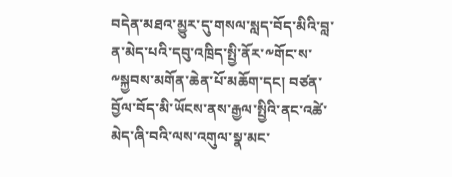བདེན་མཐའ་མྱུར་དུ་གསལ་སླད་བོད་མིའི་བླ་ན་མེད་པའི་དབུ་འཁྲིད་སྤྱི་ནོར་༸གོང་ས་༸སྐྱབས་མགོན་ཆེན་པོ་མཆོག་དང། བཙན་བྱོལ་བོད་མི་ཡོངས་ནས་རྒྱལ་སྤྱིའི་ནང་འཚེ་མེད་ཞི་བའི་ལས་འགུལ་སྣ་མང་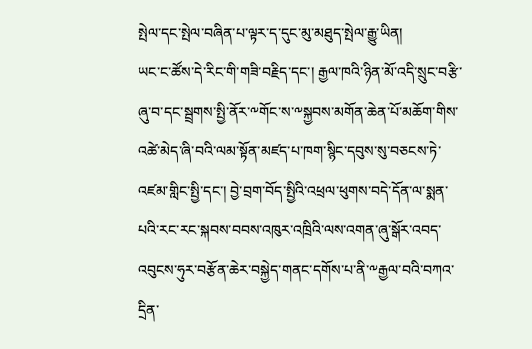སྤེལ་དང་སྤེལ་བཞིན་པ་ལྟར་ད་དུང་མུ་མཐུད་སྤེལ་རྒྱུ་ཡིན།
ཡང་ང་ཚོས་དེ་རིང་གི་གཟི་བརྗིད་དང་། རྒྱལ་ཁའི་ཉིན་མོ་འདི་སྲུང་བརྩི་ཞུ་བ་དང་སྦྲགས་སྤྱི་ནོར་༸གོང་ས་༸སྐྱབས་མགོན་ཆེན་པོ་མཆོག་གིས་འཚེ་མེད་ཞི་བའི་ལམ་སྟོན་མཛད་པ་ཁག་སྙིང་དབུས་སུ་བཅངས་ཏེ་འཛམ་གླིང་སྤྱི་དང་། བྱེ་བྲག་བོད་སྤྱིའི་འཕྲལ་ཕུགས་བདེ་དོན་ལ་སྨན་པའི་རང་རང་སྐབས་བབས་འཁུར་འཁྲིའི་ལས་འགན་ཞུ་སྒོར་འབད་འབུངས་ཧུར་བརྩོན་ཆེར་བསྐྱེད་གནང་དགོས་པ་ནི་༸རྒྱལ་བའི་བཀའ་དྲིན་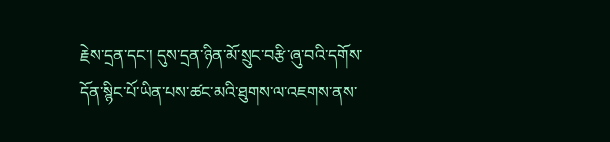རྗེས་དྲན་དང་། དུས་དྲན་ཉིན་མོ་སྲུང་བརྩི་ཞུ་བའི་དགོས་དོན་སྙིང་པོ་ཡིན་པས་ཚང་མའི་ཐུགས་ལ་འཇགས་ནས་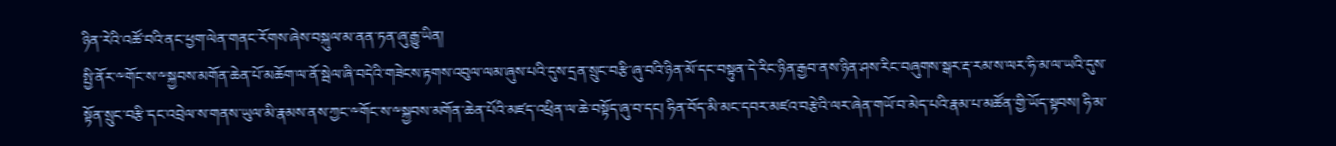ཉིན་རེའི་འཚོ་བའི་ནང་ཕྱག་ལེན་གནང་རོགས་ཞེས་བསྐུལ་མ་ནན་ཏན་ཞུ་རྒྱུ་ཡིན།
སྤྱི་ནོར་༸གོང་ས་༸སྐྱབས་མགོན་ཆེན་པོ་མཆོག་ལ་ནོ་སྦེལ་ཞི་བདེའི་གཟེངས་རྟགས་འབུལ་ལམ་ཞུས་པའི་དུས་དྲན་སྲུང་བརྩི་ཞུ་བའི་ཉིན་མོ་དང་བསྟུན་དེ་རིང་ཉིན་རྒྱབ་ནས་ཉིན་ཤས་རིང་བཞུགས་སྒར་རྡ་རམ་ས་ལར་ཧི་མ་ལ་ཡའི་དུས་སྟོན་སྲུང་བརྩི་དང་འབྲེལ་ས་གནས་ཡུལ་མི་རྣམས་ནས་ཀྱང་༸གོང་ས་༸སྐྱབས་མགོན་ཆེན་པོའི་མཛད་འཕྲིན་ལ་ཆེ་བསྟོད་ཞུ་བ་དང། ཧིན་བོད་མི་མང་དབར་མཛའ་བརྩེའི་ལར་ཞེན་གཡོ་བ་མེད་པའི་རྣམ་པ་མཚོན་གྱི་ཡོད་སྟབས། ཧི་མ་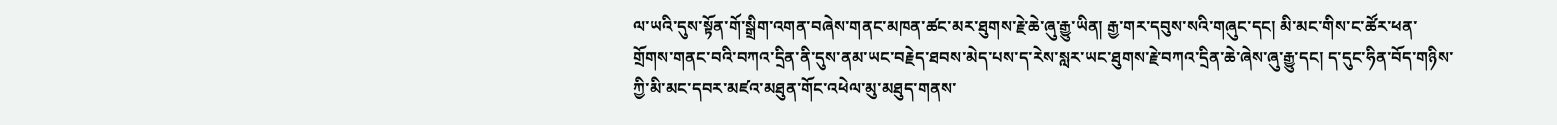ལ་ཡའི་དུས་སྟོན་གོ་སྒྲིག་འགན་བཞེས་གནང་མཁན་ཚང་མར་ཐུགས་རྗེ་ཆེ་ཞུ་རྒྱུ་ཡིན། རྒྱ་གར་དབུས་སའི་གཞུང་དང། མི་མང་གིས་ང་ཚོར་ཕན་གྲོགས་གནང་བའི་བཀའ་དྲིན་ནི་དུས་ནམ་ཡང་བརྗེད་ཐབས་མེད་པས་ད་རེས་སླར་ཡང་ཐུགས་རྗེ་བཀའ་དྲིན་ཆེ་ཞེས་ཞུ་རྒྱུ་དང། ད་དུང་ཧིན་བོད་གཉིས་ཀྱི་མི་མང་དབར་མཛའ་མཐུན་གོང་འཕེལ་མུ་མཐུད་གནས་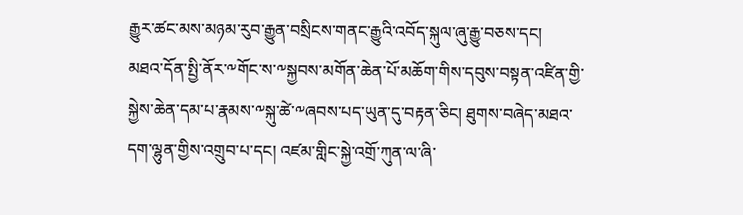རྒྱུར་ཚང་མས་མཉམ་རུབ་རྒྱུན་བསྲིངས་གནང་རྒྱུའི་འབོད་སྐུལ་ཞུ་རྒྱུ་བཅས་དང།
མཐའ་དོན་སྤྱི་ནོར་༸གོང་ས་༸སྐྱབས་མགོན་ཆེན་པོ་མཆོག་གིས་དབུས་བསྟན་འཛིན་གྱི་སྐྱེས་ཆེན་དམ་པ་རྣམས་༸སྐུ་ཚེ་༸ཞབས་པད་ཡུན་དུ་བརྟན་ཅིང། ཐུགས་བཞེད་མཐའ་དག་ལྷུན་གྱིས་འགྲུབ་པ་དང། འཛམ་གླིང་སྐྱེ་འགྲོ་ཀུན་ལ་ཞི་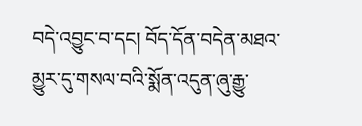བདེ་འབྱུང་བ་དང། བོད་དོན་བདེན་མཐའ་མྱུར་དུ་གསལ་བའི་སྨོན་འདུན་ཞུ་རྒྱུ་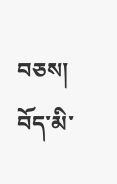བཅས། བོད་མི་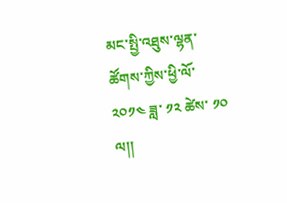མང་སྤྱི་འཐུས་ལྷན་ཚོགས་ཀྱིས་ཕྱི་ལོ་ ༢༠༡༤ ཟླ་ ༡༢ ཚེས་ ༡༠ ལ།།